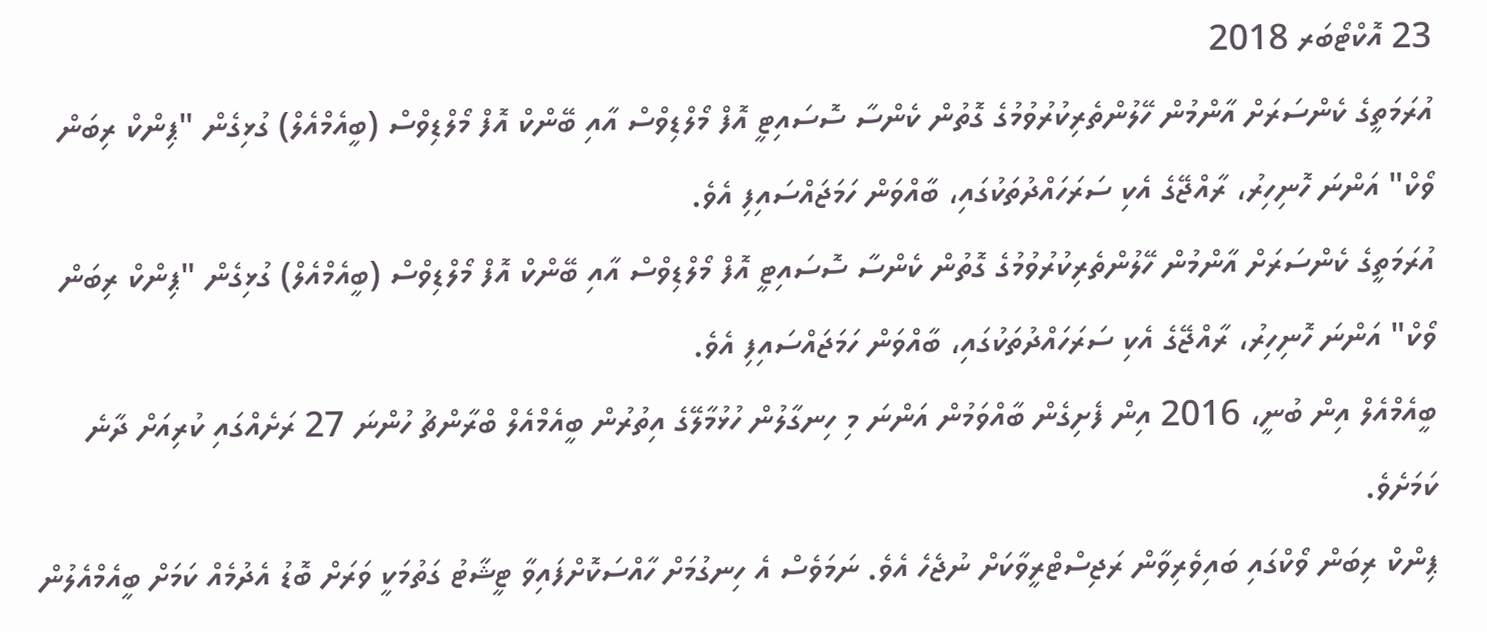23 އޮކްޓޯބަރ 2018
އުރަމަތީގެ ކެންސަރަށް އާންމުން ހޭލުންތެރިކުރުވުމުގެ ގޮތުން ކެންސާ ސޮސައިޓީ އޮފް މޯލްޑިވްސް އާއި ބޭންކް އޮފް މޯލްޑިވްސް (ބީއެމްއެލް) ގުޅިގެން "ޕިންކް ރިބަން ވޯކް" އަންނަ ހޮނިހިރު، ރާއްޖޭގެ އެކި ސަރަހައްދުތަކުގައި، ބާއްވަން ހަމަޖައްސައިފި އެވެ.
އުރަމަތީގެ ކެންސަރަށް އާންމުން ހޭލުންތެރިކުރުވުމުގެ ގޮތުން ކެންސާ ސޮސައިޓީ އޮފް މޯލްޑިވްސް އާއި ބޭންކް އޮފް މޯލްޑިވްސް (ބީއެމްއެލް) ގުޅިގެން "ޕިންކް ރިބަން ވޯކް" އަންނަ ހޮނިހިރު، ރާއްޖޭގެ އެކި ސަރަހައްދުތަކުގައި، ބާއްވަން ހަމަޖައްސައިފި އެވެ.
ބީއެމްއެލް އިން ބުނީ، 2016 އިން ފެށިގެން ބާއްވަމުން އަންނަ މި ހިނގާލުން ހުޅުމާލޭގެ އިތުރުން ބީއެމްއެލް ބްރާންޗު ހުންނަ 27 ރަށެއްގައި ކުރިއަށް ދާނެ ކަމަށެވެ.
ޕިންކް ރިބަން ވޯކްގައި ބައިވެރިވާން ރަޖިސްޓްރީވާކަށް ނުޖެހެ އެވެ. ނަމަވެސް އެ ހިނގުމަށް ހާއްސަކޮށްފައިވާ ޓީޝާޓު ގަތުމަކީ ވަރަށް ބޮޑު އެދުމެއް ކަމަށް ބީއެމްއެލުން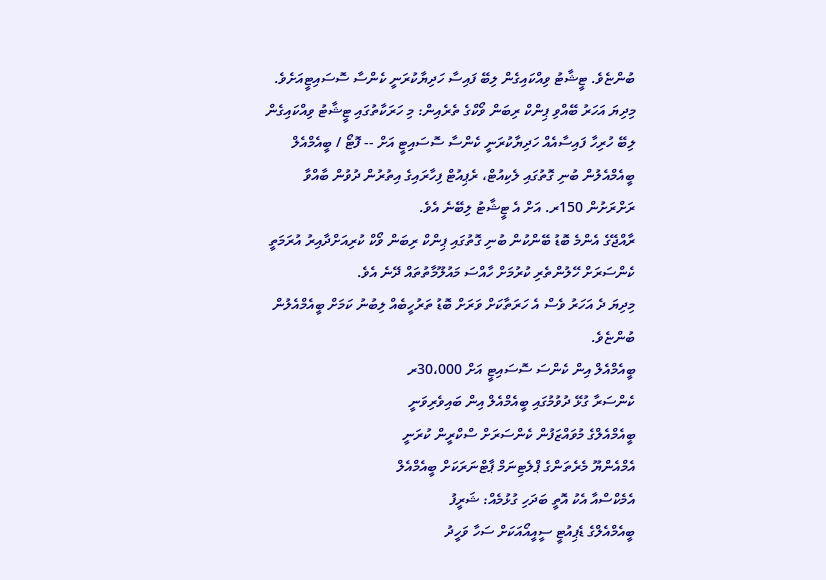ބުންޏެވެ. ޓީޝާޓު ވިއްކައިގެން ލިބޭ ފައިސާ ހަދިޔާކުރަނީ ކެންސާ ސޮސައިޓީއަށެވެ.
މިދިޔަ އަހަރު ބޭއްވި ޕިންކް ރިބަން ވޯކްގެ ތެރެއިން: މި ހަރަކާތުގައި ޓީޝާޓު ވިއްކައިގެން ލިބޭ ހުރިހާ ފައިސާއެއް ހަދިޔާކުރަނީ ކެންސާ ސޮސައިޓީ އަށް -- ފޮޓޯ / ބީއެމްއެލް
ބީއެމްއެލުން ބުނި ގޮތުގައި ލެކިއުޓް، ރެޕިއުޓް ފިހާރައިގެ އިތުރުން ދުވުން ބާއްވާ ރަށްރަށުން 150ރ. އަށް އެ ޓީޝާޓު ލިބޭނެ އެވެ.
ރާއްޖޭގެ އެންމެ ބޮޑު ބޭންކުން ބުނި ގޮތުގައި ޕިންކް ރިބަން ވޯކް ކުރިއަށްދާއިރު އުރަމަތީ ކެންސަރަށް ހޭލުންތެރި ކުރުމަށް ހާއްސަ މައުލޫމާތުތައް ދޭނެ އެވެ.
މިދިޔަ ދެ އަހަރު ވެސް އެ ހަރަތާކަށް ވަރަށް ބޮޑު ތަރުހީބެއް ލިބުނު ކަމަށް ބީއެމްއެލުން ބުންޏެވެ.
ބީއެމްއެލް އިން ކެންސަ ސޮސައިޓީ އަށް 30،000ރ
ކެންސަރާ ގުޅޭ ދުވުމުގައި ބީއެމްއެލް އިން ބައިވެރިވަނީ
ބީއެމްއެލްގެ މުވައްޒަފުން ކެންސަރަށް ސްކްރީން ކުރަނީ
އެމްއެންޔޫ މެރެތަންގެ ޕްލެޓިނަމް ޕާޓްނަރަކަށް ބީއެމްއެލް
އެމެކްސްއާ އެކު އޮތީ ބަދަހި ގުޅުމެއް: ޝަރީފު
ބީއެމްއެލްގެ ޑެޕިއުޓީ ސީއީއޯއަކަށް ސަހާ ވަހީދު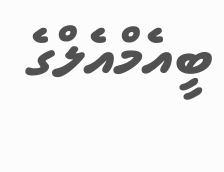ބީއެމްއެލްގެ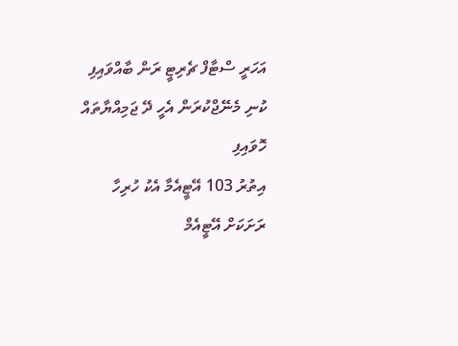އަހަރީ ސްޓާފް ޗެރިޓީ ރަން ބާއްވައިފި
ކުނި މެނޭޖްކުރަން އެހީ ދޭ ޖަމިއްޔާތައް ހޮވައިފި
އިތުރު 103 އޭޓީއެމާ އެކު ހުރިހާ ރަށަކަށް އޭޓީއެމް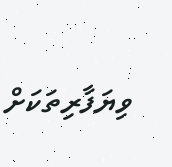ވިޔަފާރިތަކަށް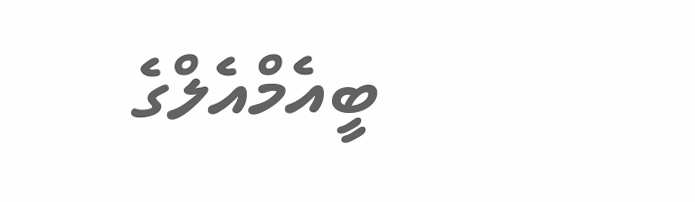ބީއެމްއެލްގެ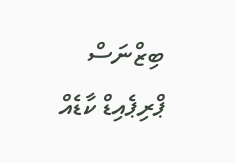ބިޒްނަސް ޕްރިޕެއިޑް ކާޑެއް